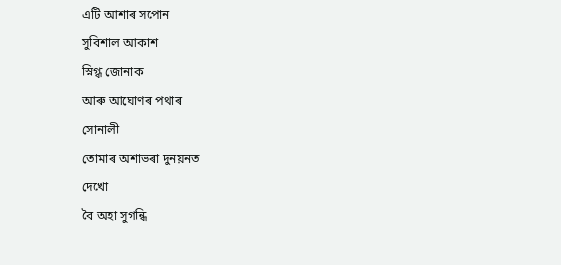এটি আশাৰ সপোন
সুবিশাল আকাশ
স্নিগ্ধ জোনাক
আৰু আঘোণৰ পথাৰ
সোনালী
তোমাৰ অশাভৰা দুনয়নত
দেখো
বৈ অহা সুগন্ধি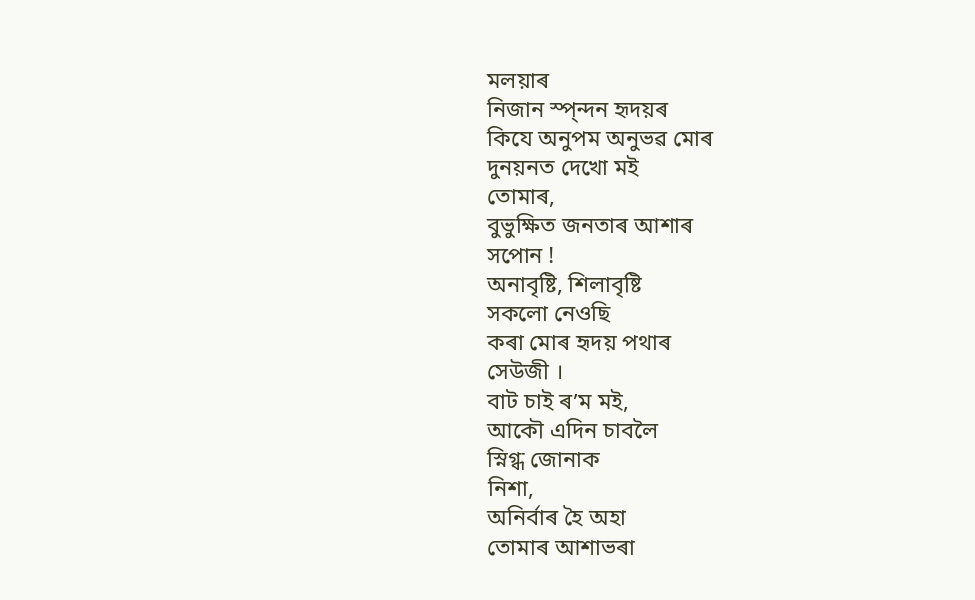মলয়াৰ
নিজান স্প্ন্দন হৃদয়ৰ
কিযে অনুপম অনুভৱ মোৰ
দুনয়নত দেখো মই
তোমাৰ,
বুভুক্ষিত জনতাৰ আশাৰ
সপোন !
অনাবৃষ্টি, শিলাবৃষ্টি
সকলো নেওছি
কৰা মোৰ হৃদয় পথাৰ
সেউজী ।
বাট চাই ৰ’ম মই,
আকৌ এদিন চাবলৈ
স্নিগ্ধ জোনাক
নিশা,
অনিৰ্বাৰ হৈ অহা
তোমাৰ আশাভৰা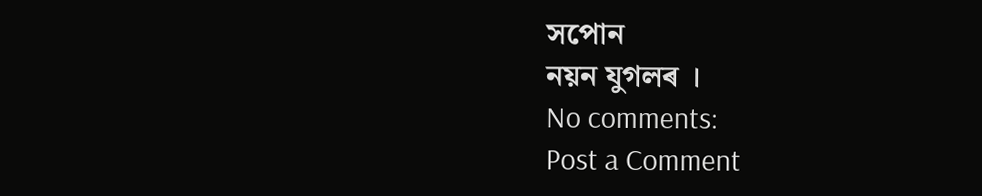সপোন
নয়ন যুগলৰ ।
No comments:
Post a Comment